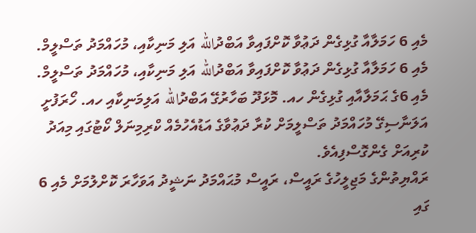މެއި 6 ހަމަލާއާ ގުޅިގެން ދަޢުވާ ކޮށްފައިވާ އަބްދުالله އަލި މަނިކާއި، މުހައްމަދު ތަސްލީމް.
މެއި 6 ހަމަލާއާ ގުޅިގެން ދަޢުވާ ކޮށްފައިވާ އަބްދުالله އަލި މަނިކާއި، މުހައްމަދު ތަސްލީމް.
މެއި 6ގެ ޙަމަލާއާއި ގުޅިގެން ހއ. މޮޅަދޫ ބަހާރުގޭ އަބްދުالله އަލިމަނިކާއި ހއ. ހޯރަފުށީ އަލަނާސިގޭ މުހައްމަދު ތަސްލީމަށް ކުރާ ދަޢުވާގެ އަޑުއެހުމެއް ކްރިމިނަލް ކޯޓުގައި މިއަދު ކުރިއަށް ގެންގޮސްފިއެވެ.
ރައްޔިތުންގެ މަޖިލީހުގެ ރައީސް، ރައީސް މުޙައްމަދު ނަޝީދު އަވަހާރަ ކޮށްލުމަށް މެއި 6 ގައި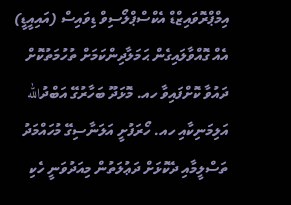އިމްޕްރޮވައިޒްޑް އެކްސްޕްލޯސިވް ޑިވައިސް (އައިއީޑީ) އެއް ގޮއްވާލައިގެން ޙަމަލާދިންކަމަށް ތުހުމަތުކޮށް ދައުވާ ކޮށްފައިވާ ހއ. މޮޅަދޫ ބަހާރުގޭ އަބްދުالله އަލިމަނިކާއި ހއ. ހޯރަފުށީ އަލަނާސިގޭ މުހައްމަދު ތަސްލީމާއި ދެކޮޅަށް ދަޢުލަތުން މިއަދުވަނީ ހެކި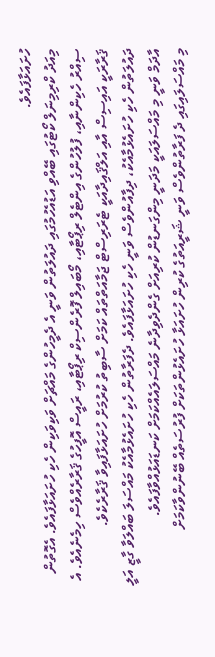ހުށައަޅާފައެވެ.
މިއަދު ކްރިމިނަލް ކޯޓުގައި ބޭއްވި އަޑުއެހުމުގައި ދައުލަތުން ވަނީ އެ ދެމީހުންގެ މައްޗަށް ވަކިވަކިން ހެކި ހުށައަޅާފައެވެ. އެގޮތުން ސިއްރު ހެކިންނާއި، ފުލުހުންގެ އިންޓެލް ރިޕޯޓާއި، މޯބައިލް ފޮރެންސިކް ރިޕޯޓާއި، ރައީސް އޮފީހުގެ ޤަރާރެއްވެސް ހިމެނެއެވެ. އެ ޤަރާރަކީ އައިސިސް އާއި އަލްޤައިދާއަކީ ޓެރަރިސްޓް ޖަމާއަތްތައް ކަމަށް ސާބިތު ކުރުމަށް ހުށައަޅާފައިވާ ޤަރާރެކެވެ.
ދައުލަތުން ހެކި ހުށައެޅުމާއެކު، ދިފާއުންވެސް ވަނީ ހެކި ހުށައަޅާފައެވެ. ދެފަރާތުން ހެކި ހުށައެޅުމާއެކު މައްސަލަ ބައްލަވާ ގާޒީ އަލީ އާދަމް ވަނީ މި މައްސަލައަކީ މަދަނީ މިންގަނޑުން ކުރިއަށް ގެންދެވިދާނެ މައްސަލައެއްކަމަށް ކަނޑައަޅުއްވާފައެވެ.
މި މައްސަލައިގައި ދެ ފަރާތުންވެސް ވަނީ ޝަރީއަތުގެ ކުރިން ހުށައަޅާ ހުށައެޅުންތަކަށް ފުރުސަތެއް ބޭނުންވާކަމަށް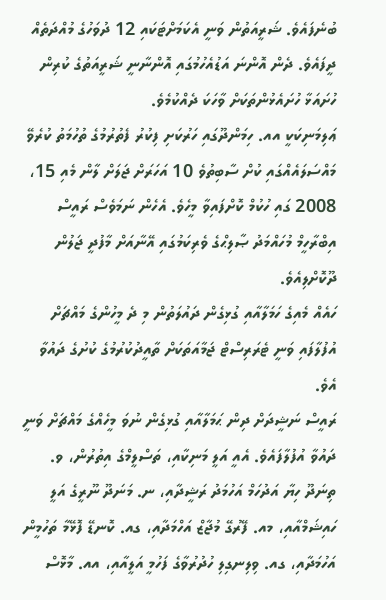ބުނެފައެވެ. ޝަރީއަތުން ވަނީ އެކަމަށްޓަކައި 12 ދުވަހުގެ މުއްދަތެއް ދީފައެވެ. ދެން އޮންނަ އަޑުއެހުމުގައި އޮންނާނީ ޝަރީއަތުގެ ކުރިން ހުށައަޅާ ހުށައެޅުންތަކަށް ވާހަކަ ދެއްކުމެވެ.
ޢަލިމަނިކަކީ އއ. ހިމަންދޫގައި ހަރުކަށި ފިކުރު ފެތުރުމުގެ ތުހުމަތު ކުރެވޭ މައްސަލައެއްގައި ކުށް ސާބިތުވެ 10 އަހަރަށް ޖަލަށް ލާން މެއި 15، 2008 ގައި ހުކުމް ކޮށްފައިވާ މީހެވެ. އެހެން ނަމަވެސް ރައީސް އިބްރާހީމް މުހައްމަދު ޞާލިޙްގެ ވެރިކަމުގައި އޭނާއަށް މާފުދީ ޖަލުން ދޫކޮށްލިއެވެ.
ހައެއް މެއިގެ ހަމަލާއާއި ގުޅިގެން ދައުލަތުން މި ދެ މީހުންގެ މައްޗަށް އުފުލާފައި ވަނީ ޓެރަރިސްޓް ޖަމާއަތަކަށް ތާއީދުކުރުމުގެ ކުށުގެ ދައުވާ އެވެ.
ރައީސް ނަޝީދަށް ދިން ޙަމަލާއާއި ގުޅިގެން ނުވަ މީހެއްގެ މައްޗަށް ވަނީ ދައުވާ އުފުލާފައެވެ. އެއީ އަލީ މަނިކާއި، ތަސްލީމްގެ އިތުރުން، ވ. ތިނަދޫ ހިޔާ އަދުހަމް އަހުމަދު ރަޝީދާއި، ނ. މަނަދޫ ނޫރީގެ އަލީ ހައިޝަމްއާއި، މއ. ފޭރުގޭ މުޖާޒް އަހްމަދާއި، ގއ. ކޮނޑޭ ފޮޅޭމާ ތަހުމީން އަހުމަދާއި، ގއ. ވިލިނގިލި ހުދުރުވާގެ ފަހުމީ އަލީއާއި، އއ. މާޅޮސް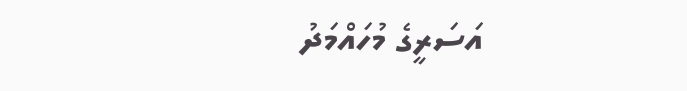އަސަރީގެ މުހައްމަދު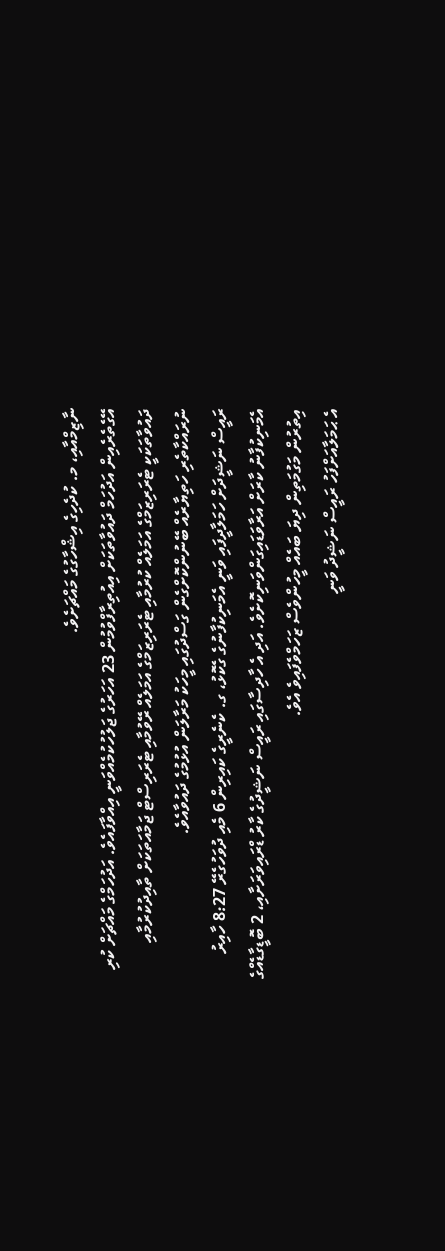ނާޒިމްއާއި، މ. ކުދެހިގެ އިޝްހާގުގެ މައްޗަށެވެ.
އޭގެތެރެއިން އަދުހަމް ދައުވާތަކަށް އިއުތިރާފްވުމުން 23 އަހަރުގެ ޖަލުހުކުމެއްވަނީ އިއްވާފައެވެ. އަދުހަމްގެ މައްޗަށް ކުރި ދައުވާތަކަކީ ޓެރަރިޒަމްގެ އަމަލެއް ކުރުމާއި ޓެރަރިޒަމްގެ އަމަލެއް ރޭވުމާއި ޓެރަރިސްޓް ޖަމާއަތަކަށް ތާއިދުކުރުމާއި ނުރައްކާތެރި ހަތިޔާރެއް ބޭނުންކޮށްގެން ގަސްދުގައި މީހަކު މަރާލަން އުޅުމުގެ ދައުވާއެވެ.
ރައީސް ނަޝީދަށް ހަމަލާދީފައި ވަނީ އެމަނިކުފާނުގެ ގެކޮޅު، ގ. ކެނެރީގެ ކައިރިން 6 މެއި ދުވަހުގެރޭ 8:27 ހާއިރު އެމަނިކުފާނު ކާރަށް އަރާވަޑައިގަންވަނިކޮށެވެ. އަދި އެ ހާދިސާގައި ރައީސް ނަޝީދުގެ ކާރު ޑްރައިވަރަށާއި، 2 ބޮޑީގާޑެއްގެ އިތުރުން މަގުމަތިން ދިޔަ ބައެއް މީހުންވެސް ޒަހަމްވެފައިވެ އެވެ.
އެ ޙަމަލާއަށްފަހު ރައީސް ނަޝީދު ވަނީ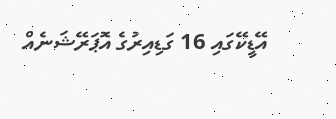އޭޑީކޭގައި 16 ގަޑިއިރުގެ އޮޕަރޭޝަނެއް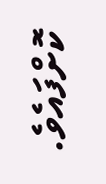ކޮށްފައެވެ.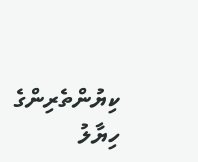ކިޔުންތެރިންގެ ހިޔާލު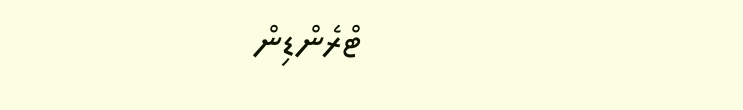ޓްރެންޑިން